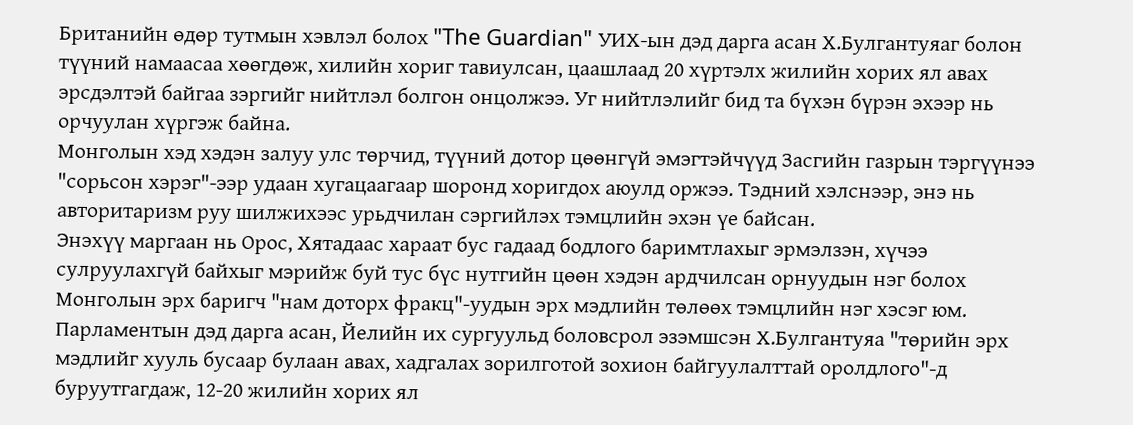Британийн өдөр тутмын хэвлэл болох "The Guardian" УИХ-ын дэд дарга асан Х.Булгантуяаг болон түүний намаасаа хөөгдөж, хилийн хориг тавиулсан, цаашлаад 20 хүртэлх жилийн хорих ял авах эрсдэлтэй байгаа зэргийг нийтлэл болгон онцолжээ. Уг нийтлэлийг бид та бүхэн бүрэн эхээр нь орчуулан хүргэж байна.
Монголын хэд хэдэн залуу улс төрчид, түүний дотор цөөнгүй эмэгтэйчүүд Засгийн газрын тэргүүнээ "сорьсон хэрэг"-ээр удаан хугацаагаар шоронд хоригдох аюулд оржээ. Тэдний хэлснээр, энэ нь авторитаризм руу шилжихээс урьдчилан сэргийлэх тэмцлийн эхэн үе байсан.
Энэхүү маргаан нь Орос, Хятадаас хараат бус гадаад бодлого баримтлахыг эрмэлзэн, хүчээ сулруулахгүй байхыг мэрийж буй тус бүс нутгийн цөөн хэдэн ардчилсан орнуудын нэг болох Монголын эрх баригч "нам доторх фракц"-уудын эрх мэдлийн төлөөх тэмцлийн нэг хэсэг юм.
Парламентын дэд дарга асан, Йелийн их сургуульд боловсрол эзэмшсэн Х.Булгантуяа "төрийн эрх мэдлийг хууль бусаар булаан авах, хадгалах зорилготой зохион байгуулалттай оролдлого"-д буруутгагдаж, 12-20 жилийн хорих ял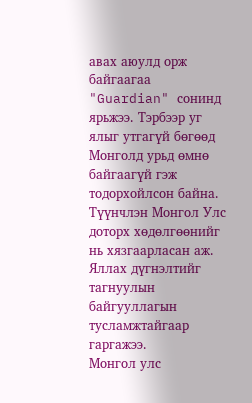авах аюулд орж байгаагаа "Guardian" сонинд ярьжээ. Тэрбээр уг ялыг утгагүй бөгөөд Монголд урьд өмнө байгаагүй гэж тодорхойлсон байна.
Түүнчлэн Монгол Улс доторх хөдөлгөөнийг нь хязгаарласан аж. Яллах дүгнэлтийг тагнуулын байгууллагын тусламжтайгаар гаргажээ.
Монгол улс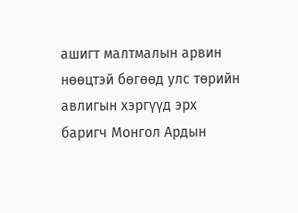ашигт малтмалын арвин нөөцтэй бөгөөд улс төрийн авлигын хэргүүд эрх баригч Монгол Ардын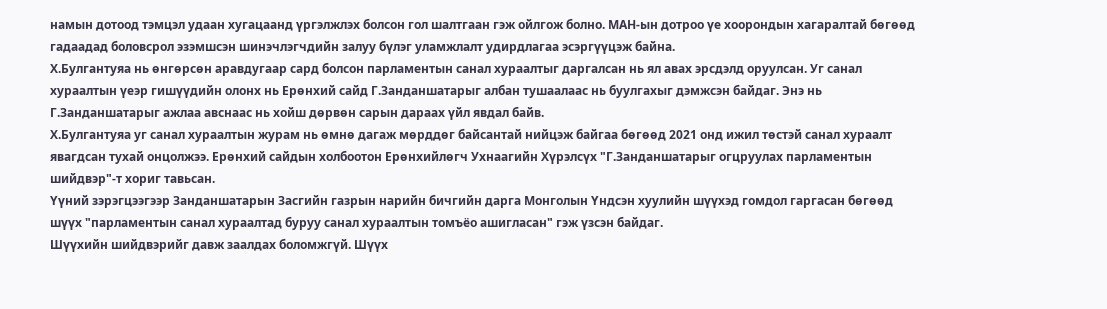намын дотоод тэмцэл удаан хугацаанд үргэлжлэх болсон гол шалтгаан гэж ойлгож болно. МАН-ын дотроо үе хоорондын хагаралтай бөгөөд гадаадад боловсрол эзэмшсэн шинэчлэгчдийн залуу бүлэг уламжлалт удирдлагаа эсэргүүцэж байна.
Х.Булгантуяа нь өнгөрсөн аравдугаар сард болсон парламентын санал хураалтыг даргалсан нь ял авах эрсдэлд оруулсан. Уг санал хураалтын үеэр гишүүдийн олонх нь Ерөнхий сайд Г.Занданшатарыг албан тушаалаас нь буулгахыг дэмжсэн байдаг. Энэ нь Г.Занданшатарыг ажлаа авснаас нь хойш дөрвөн сарын дараах үйл явдал байв.
Х.Булгантуяа уг санал хураалтын журам нь өмнө дагаж мөрддөг байсантай нийцэж байгаа бөгөөд 2021 онд ижил төстэй санал хураалт явагдсан тухай онцолжээ. Ерөнхий сайдын холбоотон Ерөнхийлөгч Ухнаагийн Хүрэлсүх "Г.Занданшатарыг огцруулах парламентын шийдвэр"-т хориг тавьсан.
Үүний зэрэгцээгээр Занданшатарын Засгийн газрын нарийн бичгийн дарга Монголын Үндсэн хуулийн шүүхэд гомдол гаргасан бөгөөд шүүх "парламентын санал хураалтад буруу санал хураалтын томъёо ашигласан" гэж үзсэн байдаг.
Шүүхийн шийдвэрийг давж заалдах боломжгүй. Шүүх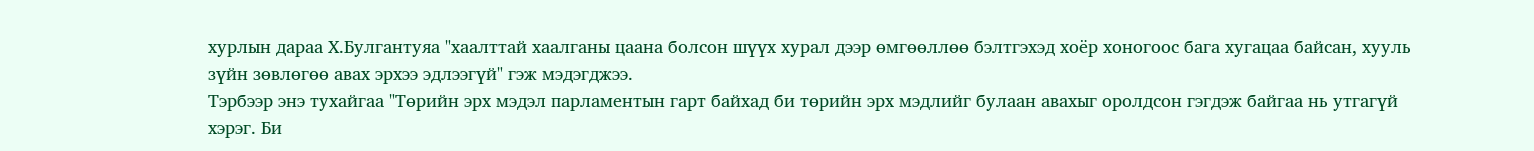хурлын дараа Х.Булгантуяа "хаалттай хаалганы цаана болсон шүүх хурал дээр өмгөөллөө бэлтгэхэд хоёр хоногоос бага хугацаа байсан, хууль зүйн зөвлөгөө авах эрхээ эдлээгүй" гэж мэдэгджээ.
Тэрбээр энэ тухайгаа "Төрийн эрх мэдэл парламентын гарт байхад би төрийн эрх мэдлийг булаан авахыг оролдсон гэгдэж байгаа нь утгагүй хэрэг. Би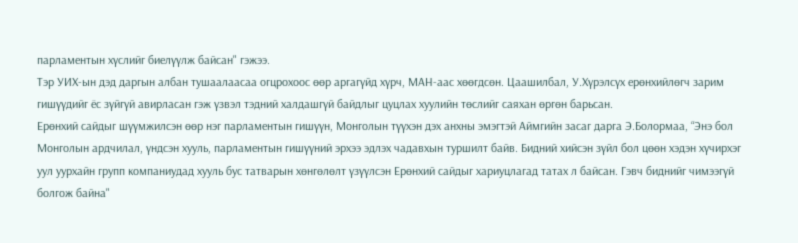парламентын хүслийг биелүүлж байсан" гэжээ.
Тэр УИХ-ын дэд даргын албан тушаалаасаа огцрохоос өөр аргагүйд хүрч, МАН-аас хөөгдсөн. Цаашилбал, У.Хүрэлсүх ерөнхийлөгч зарим гишүүдийг ёс зүйгүй авирласан гэж үзвэл тэдний халдашгүй байдлыг цуцлах хуулийн төслийг саяхан өргөн барьсан.
Ерөнхий сайдыг шүүмжилсэн өөр нэг парламентын гишүүн, Монголын түүхэн дэх анхны эмэгтэй Аймгийн засаг дарга Э.Болормаа, “Энэ бол Монголын ардчилал, үндсэн хууль, парламентын гишүүний эрхээ эдлэх чадавхын туршилт байв. Бидний хийсэн зүйл бол цөөн хэдэн хүчирхэг уул уурхайн групп компаниудад хууль бус татварын хөнгөлөлт үзүүлсэн Ерөнхий сайдыг хариуцлагад татах л байсан. Гэвч биднийг чимээгүй болгож байна"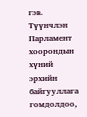гэв. Түүнчлэн Парламент хоорондын хүний эрхийн байгууллага гомдолдоо,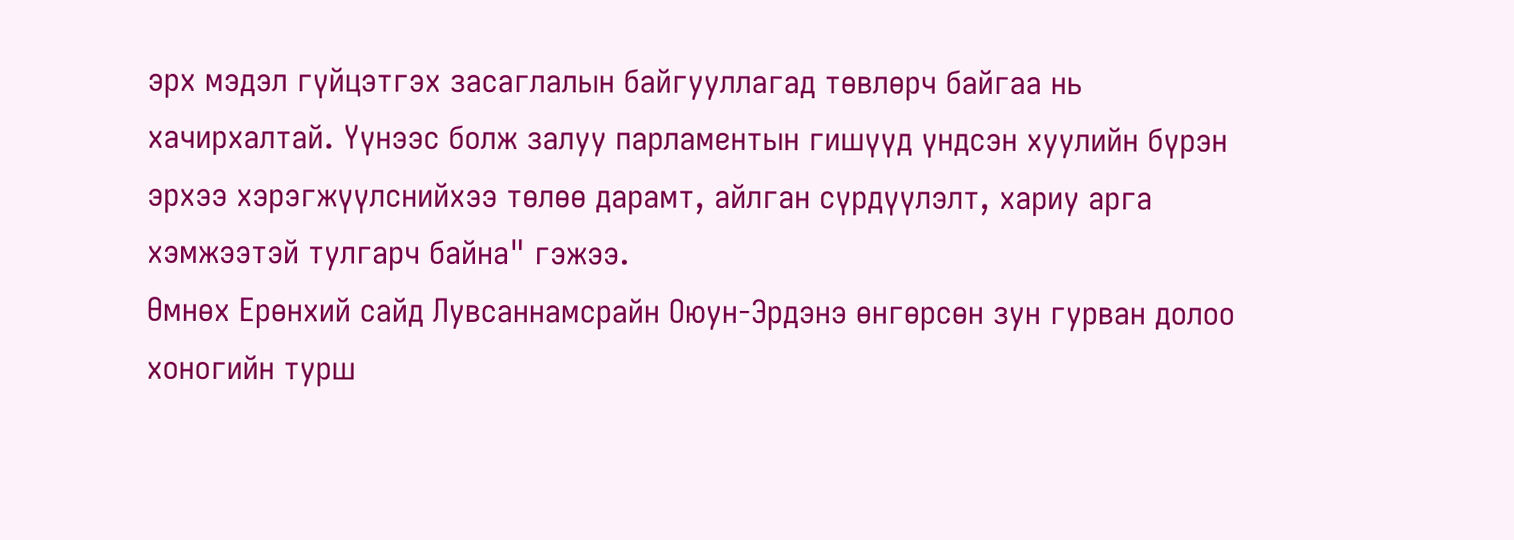эрх мэдэл гүйцэтгэх засаглалын байгууллагад төвлөрч байгаа нь хачирхалтай. Үүнээс болж залуу парламентын гишүүд үндсэн хуулийн бүрэн эрхээ хэрэгжүүлснийхээ төлөө дарамт, айлган сүрдүүлэлт, хариу арга хэмжээтэй тулгарч байна" гэжээ.
Өмнөх Ерөнхий сайд Лувсаннамсрайн Оюун-Эрдэнэ өнгөрсөн зун гурван долоо хоногийн турш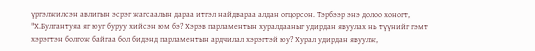үргэлжилсэн авлигын эсрэг жагсаалын дараа итгэл найдвараа алдан огцорсон. Тэрбээр энэ долоо хоногт, "Х.Булгантуяа яг юуг буруу хийсэн юм бэ? Хэрэв парламентын хуралдааныг удирдан явуулах нь түүнийг гэмт хэрэгтэн болгож байгаа бол бидэнд парламентын ардчилал хэрэгтэй юу? Хурал удирдан явуулж,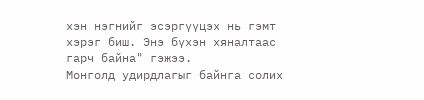хэн нэгнийг эсэргүүцэх нь гэмт хэрэг биш. Энэ бүхэн хяналтаас гарч байна" гэжээ.
Монголд удирдлагыг байнга солих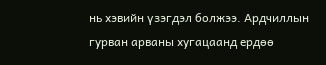нь хэвийн үзэгдэл болжээ. Ардчиллын гурван арваны хугацаанд ердөө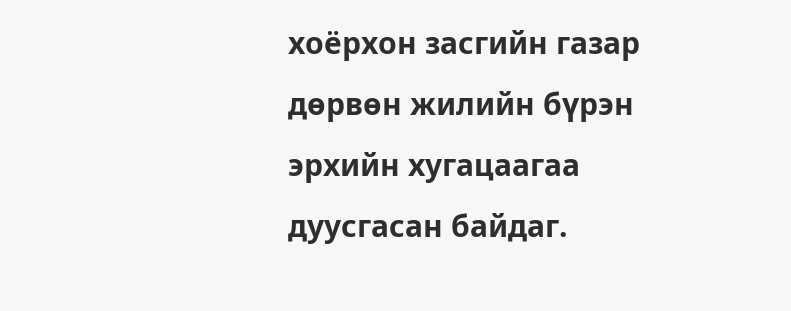хоёрхон засгийн газар дөрвөн жилийн бүрэн эрхийн хугацаагаа дуусгасан байдаг.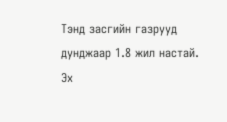Тэнд засгийн газрууд дунджаар 1.8 жил настай.
Эх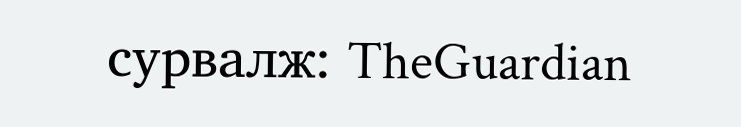сурвалж: TheGuardian